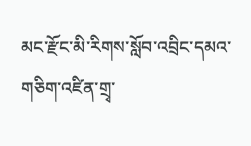མང་རྫོང་མི་རིགས་སློབ་འབྲིང་དམའ་གཅིག་འཛིན་གྲྭ་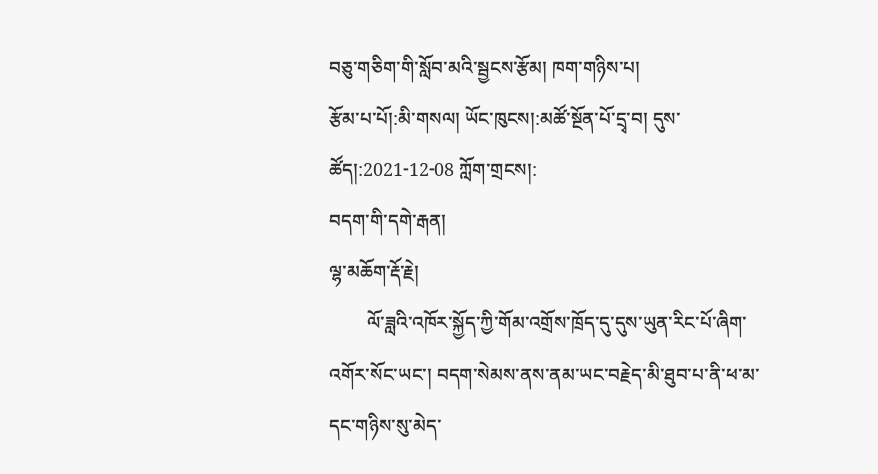བཅུ་གཅིག་གི་སློབ་མའི་སྦྱངས་རྩོམ། ཁག་གཉིས་པ།
རྩོམ་པ་པོ།:མི་གསལ། ཡོང་ཁུངས།:མཚོ་སྔོན་པོ་དྲྭ་བ། དུས་ཚོད།:2021-12-08 ཀློག་གྲངས།:
བདག་གི་དགེ་རྒན།
ལྷ་མཆོག་རྡོ་རྗེ།
        ལོ་ཟླའི་འཁོར་སྐྱོད་ཀྱི་གོམ་འགྲོས་ཁྲོད་དུ་དུས་ཡུན་རིང་པོ་ཞིག་འགོར་སོང་ཡང་། བདག་སེམས་ནས་ནམ་ཡང་བརྗེད་མི་ཐུབ་པ་ནི་ཕ་མ་དང་གཉིས་སུ་མེད་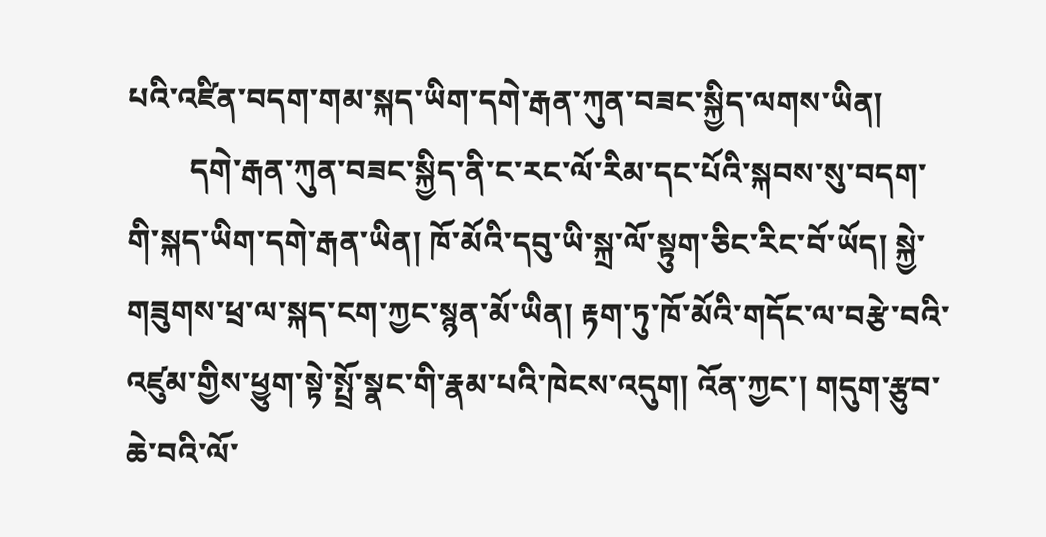པའི་འཛིན་བདག་གམ་སྐད་ཡིག་དགེ་རྒན་ཀུན་བཟང་སྐྱིད་ལགས་ཡིན།
        དགེ་རྒན་ཀུན་བཟང་སྐྱིད་ནི་ང་རང་ལོ་རིམ་དང་པོའི་སྐབས་སུ་བདག་གི་སྐད་ཡིག་དགེ་རྒན་ཡིན། ཁོ་མོའི་དབུ་ཡི་སྐྲ་ལོ་སྟུག་ཅིང་རིང་བོ་ཡོད། སྐྱེ་གཟུགས་ཕྲ་ལ་སྐད་ངག་ཀྱང་སྙན་མོ་ཡིན། རྟག་ཏུ་ཁོ་མོའི་གདོང་ལ་བརྩེ་བའི་འཛུམ་གྱིས་ཕྱུག་སྟེ་སྤྲོ་སྣང་གི་རྣམ་པའི་ཁེངས་འདུག། འོན་ཀྱང་། གདུག་རྩུབ་ཆེ་བའི་ལོ་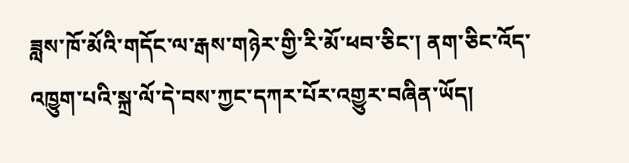ཟླས་ཁོ་མོའི་གདོང་ལ་རྒས་གཉེར་གྱི་རི་མོ་ཕབ་ཅིང་། ནག་ཅིང་འོད་འཁྱུག་པའི་སྐྲ་ལོ་དེ་བས་ཀྱང་དཀར་པོར་འགྱུར་བཞིན་ཡོད།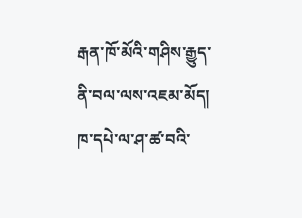རྒན་ཁོ་མོའི་གཤིས་རྒྱུད་ནི་བལ་ལས་འཇམ་མོད། ཁ་དཔེ་ལ་ཤ་ཚ་བའི་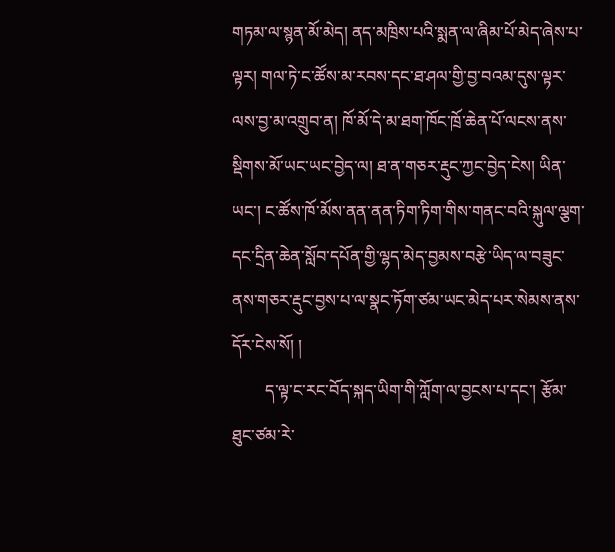གཏམ་ལ་སྙན་མོ་མེད། ནད་མཁྲིས་པའི་སྨན་ལ་ཞིམ་པོ་མེད་ཞེས་པ་ལྟར། གལ་ཏེ་ང་ཚོས་མ་རབས་དང་ཐ་ཤལ་གྱི་བྱ་བའམ་དུས་ལྟར་ལས་བྱ་མ་འགྲུབ་ན། ཁོ་མོ་དེ་མ་ཐག་ཁོང་ཁྲོ་ཆེན་པོ་ལངས་ནས་སྡིགས་མོ་ཡང་ཡང་བྱེད་ལ། ཐ་ན་གཅར་རྡུང་ཀྱང་བྱེད་ངེས། ཡིན་ཡང་། ང་ཚོས་ཁོ་མོས་ནན་ནན་ཏིག་ཏིག་གིས་གནང་བའི་སྐུལ་ལྕག་དང་དྲིན་ཆེན་སློབ་དཔོན་གྱི་ལྷད་མེད་བྱམས་བརྩེ་ཡིད་ལ་བཟུང་ནས་གཅར་རྡུང་བྱས་པ་ལ་སྣང་ཏོག་ཙམ་ཡང་མེད་པར་སེམས་ནས་དོར་ངེས་སོ། །
        ད་ལྟ་ང་རང་བོད་སྐད་ཡིག་གི་ཀློག་ལ་བྱངས་པ་དང་། རྩོམ་ཐུང་ཙམ་རེ་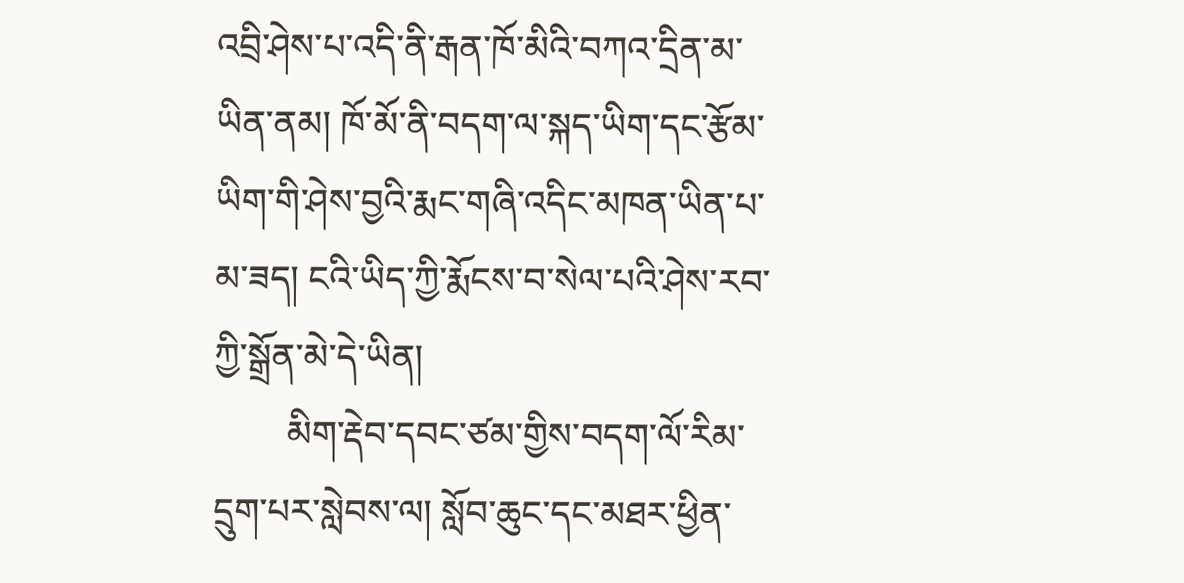འབྲི་ཤེས་པ་འདི་ནི་རྒན་ཁོ་མིའི་བཀའ་དྲིན་མ་ཡིན་ནམ། ཁོ་མོ་ནི་བདག་ལ་སྐད་ཡིག་དང་རྩོམ་ཡིག་གི་ཤེས་བྱའི་རྨང་གཞི་འདིང་མཁན་ཡིན་པ་མ་ཟད། ངའི་ཡིད་ཀྱི་རྨོངས་བ་སེལ་པའི་ཤེས་རབ་ཀྱི་སྒྲོན་མེ་དེ་ཡིན།
        མིག་རྡེབ་དབང་ཙམ་གྱིས་བདག་ལོ་རིམ་དྲུག་པར་སླེབས་ལ། སློབ་ཆུང་དང་མཐར་ཕྱིན་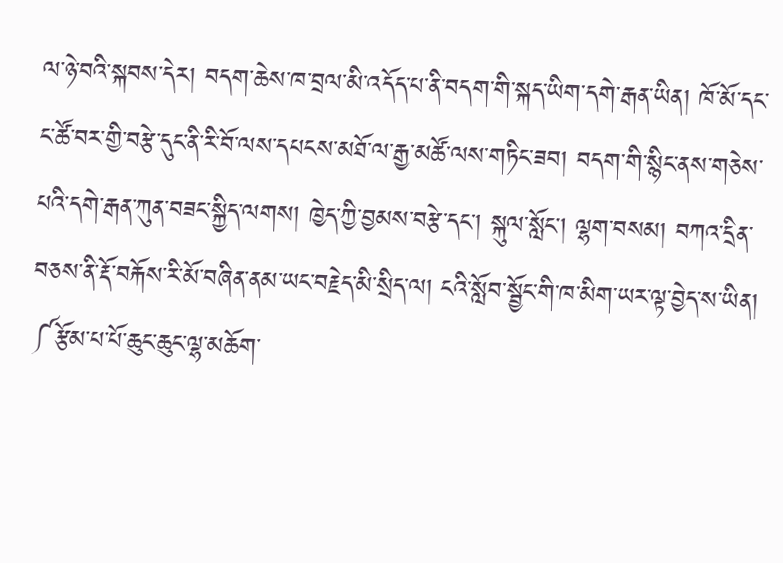ལ་ཉེ་བའི་སྐབས་དེར། བདག་ཆེས་ཁ་བྲལ་མི་འདོད་པ་ནི་བདག་གི་སྐད་ཡིག་དགེ་རྒན་ཡིན། ཁོ་མོ་དང་ང་ཚོ་བར་གྱི་བརྩེ་དུང་ནི་རི་བོ་ལས་དཔངས་མཐོ་ལ་རྒྱ་མཚོ་ལས་གཏིང་ཟབ། བདག་གི་སྙིང་ནས་གཅེས་པའི་དགེ་རྒན་ཀུན་བཟང་སྐྱིད་ལགས། ཁྱེད་ཀྱི་བྱམས་བརྩེ་དང་། སྐུལ་སློང། ལྷག་བསམ། བཀའ་དྲིན་བཅས་ནི་རྡོ་བརྐོས་རི་མོ་བཞིན་ནམ་ཡང་བརྗེད་མི་སྲིད་ལ། ངའི་སློབ་སྦྱོང་གི་ཁ་མིག་ཡར་ལྟ་བྱེད་ས་ཡིན།
༼རྩོམ་པ་པོ་ཆུང་ཆུང་ལྷ་མཆོག་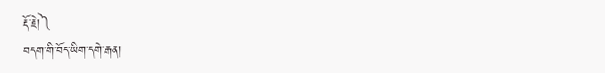རྡོ་རྗེ།༽
བདག་གི་བོད་ཡིག་དགེ་རྒན།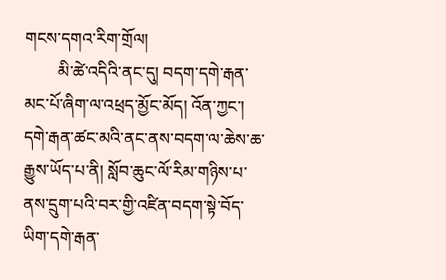གངས་དགའ་རིག་གྲོལ།
        མི་ཚེ་འདིའི་ནང་དུ། བདག་དགེ་རྒན་མང་པོ་ཞིག་ལ་འཕྲད་མྱོང་མོད། འོན་ཀྱང་། དགེ་རྒན་ཚང་མའི་ནང་ནས་བདག་ལ་ཆེས་ཆ་རྒྱུས་ཡོད་པ་ནི། སློབ་ཆུང་ལོ་རིམ་གཉིས་པ་ནས་དྲུག་པའི་བར་གྱི་འཛིན་བདག་སྟེ་བོད་ཡིག་དགེ་རྒན་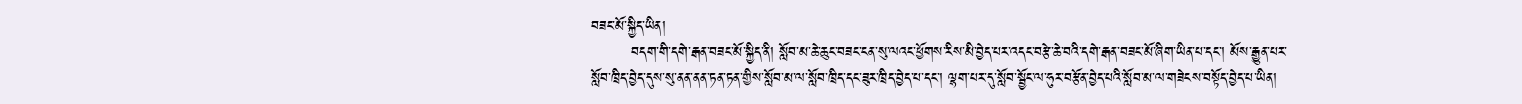བཟང་མོ་སྐྱིད་ཡིན།
        བདག་གི་དགེ་རྒན་བཟང་མོ་སྐྱིད་ནི། སློབ་མ་ཆེ་ཆུང་བཟང་ངན་སུ་ལའང་ཕྱོགས་རིས་མི་བྱེད་པར་འདང་བརྩེ་ཆེ་བའི་དགེ་རྒན་བཟང་མོ་ཞིག་ཡིན་པ་དང་། མོས་རྒྱུན་པར་སློབ་ཁྲིད་བྱེད་དུས་སུ་ནན་ནན་ཏན་ཏན་གྱིས་སློབ་མ་ལ་སློབ་ཁྲིད་དང་ཟུར་ཁྲིད་བྱེད་པ་དང་། ལྷག་པར་དུ་སློབ་སྦྱོང་ལ་ཧུར་བརྩོན་བྱེད་པའི་སློབ་མ་ལ་གཟེངས་བསྟོད་བྱེད་པ་ཡིན།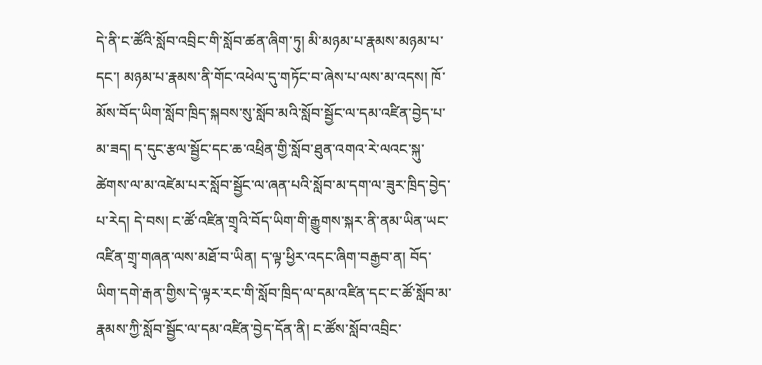དེ་ནི་ང་ཚོའི་སློབ་འབྲིང་གི་སློབ་ཚན་ཞིག་ཏུ། མི་མཉམ་པ་རྣམས་མཉམ་པ་དང་། མཉམ་པ་རྣམས་ནི་གོང་འཕེལ་དུ་གཏོང་བ་ཞེས་པ་ལས་མ་འདས། ཁོ་མོས་བོད་ཡིག་སློབ་ཁྲིད་སྐབས་སུ་སློབ་མའི་སློབ་སྦྱོང་ལ་དམ་འཛིན་བྱེད་པ་མ་ཟད། ད་དུང་རྩལ་སྦྱོང་དང་ཆ་འཕྲིན་གྱི་སློབ་ཐུན་འགའ་རེ་ལའང་སྐུ་ཚེགས་ལ་མ་འཛེམ་པར་སློབ་སྦྱོང་ལ་ཞན་པའི་སློབ་མ་དག་ལ་ཟུར་ཁྲིད་བྱེད་པ་རེད། དེ་བས། ང་ཚོ་འཛིན་གྲྭའི་བོད་ཡིག་གི་རྒྱུགས་སྐར་ནི་ནམ་ཡིན་ཡང་འཛིན་གྲྭ་གཞན་ལས་མཐོ་བ་ཡིན། ད་ལྟ་ཕྱིར་འདང་ཞིག་བརྒྱབ་ན། བོད་ཡིག་དགེ་རྒན་གྱིས་དེ་ལྟར་རང་གི་སློབ་ཁྲིད་ལ་དམ་འཛིན་དང་ང་ཚོ་སློབ་མ་རྣམས་ཀྱི་སློབ་སྦྱོང་ལ་དམ་འཛིན་བྱེད་དོན་ནི། ང་ཚོས་སློབ་འབྲིང་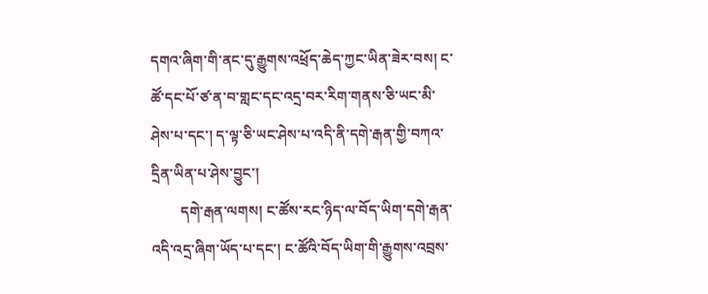དགའ་ཞིག་གི་ནང་དུ་རྒྱུགས་འཕྲོད་ཆེད་ཀྱང་ཡིན་ཟེར་བས། ང་ཚོ་དང་པོ་ཙ་ན་བ་གླང་དང་འདྲ་བར་རིག་གནས་ཅི་ཡང་མི་ཤེས་པ་དང་། ད་ལྟ་ཅི་ཡང་ཤེས་པ་འདི་ནི་དགེ་རྒན་གྱི་བཀའ་དྲིན་ཡིན་པ་ཤེས་བྱུང་།
        དགེ་རྒན་ལགས། ང་ཚོས་རང་ཉིད་ལ་བོད་ཡིག་དགེ་རྒན་འདི་འདྲ་ཞིག་ཡོད་པ་དང་། ང་ཚོའི་བོད་ཡིག་གི་རྒྱུགས་འབྲས་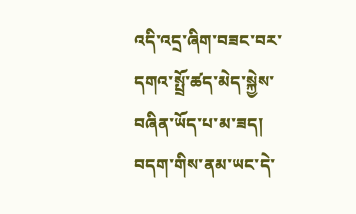འདི་འདྲ་ཞིག་བཟང་བར་དགའ་སྤྲོ་ཚད་མེད་སྐྱེས་བཞིན་ཡོད་པ་མ་ཟད། བདག་གིས་ནམ་ཡང་དེ་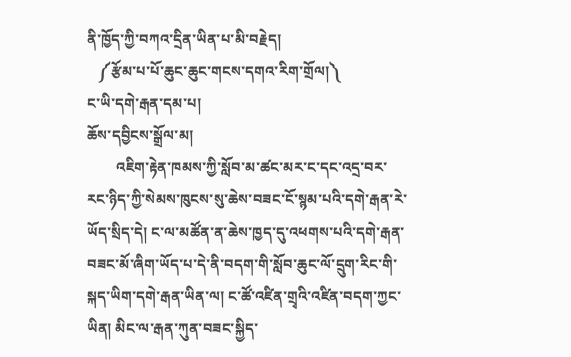ནི་ཁྱོད་ཀྱི་བཀའ་དྲིན་ཡིན་པ་མི་བརྗེད།
   ༼རྩོམ་པ་པོ་ཆུང་ཆུང་གངས་དགའ་རིག་གྲོལ།༽
ང་ཡི་དགེ་རྒན་དམ་པ།
ཆོས་དབྱིངས་སྒྲོལ་མ།
        འཇིག་རྟེན་ཁམས་ཀྱི་སློབ་མ་ཚང་མར་ང་དང་འདྲ་བར་རང་ཉིད་ཀྱི་སེམས་ཁུངས་སུ་ཆེས་བཟང་ངོ་སྙམ་པའི་དགེ་རྒན་རེ་ཡོད་སྲིད་དེ། ང་ལ་མཚོན་ན་ཆེས་ཁྱད་དུ་འཕགས་པའི་དགེ་རྒན་བཟང་མོ་ཞིག་ཡོད་པ་དེ་ནི་བདག་གི་སློབ་ཆུང་ལོ་དྲུག་རིང་གི་སྐད་ཡིག་དགེ་རྒན་ཡིན་ལ། ང་ཚོ་འཛིན་གྲྭའི་འཛིན་བདག་ཀྱང་ཡིན། མིང་ལ་རྒན་ཀུན་བཟང་སྐྱིད་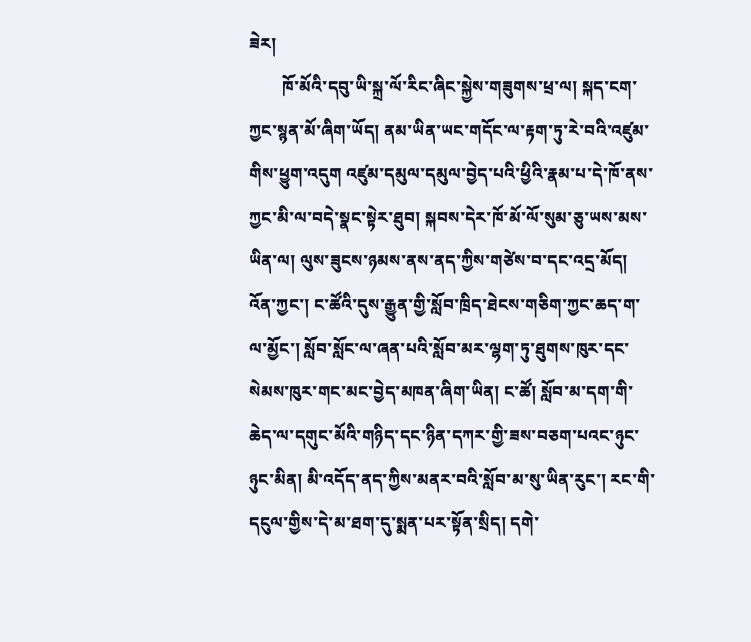ཟེར།
        ཁོ་མོའི་དབུ་ཡི་སྐྲ་ལོ་རིང་ཞིང་སྐྱེས་གཟུགས་ཕྲ་ལ། སྐད་ངག་ཀྱང་སྙན་མོ་ཞིག་ཡོད། ནམ་ཡིན་ཡང་གདོང་ལ་རྟག་ཏུ་རེ་བའི་འཛུམ་གིས་ཕྱུག་འདུག འཛུམ་དམུལ་དམུལ་བྱེད་པའི་ཕྱིའི་རྣམ་པ་དེ་ཁོ་ནས་ཀྱང་མི་ལ་བདེ་སྣང་སྟེར་ཐུབ། སྐབས་དེར་ཁོ་མོ་ལོ་སུམ་ཅུ་ཡས་མས་ཡིན་ལ། ལུས་ཟུངས་ཉམས་ནས་ནད་ཀྱིས་གཙེས་བ་དང་འདྲ་མོད། འོན་ཀྱང་། ང་ཚོའི་དུས་རྒྱུན་གྱི་སློབ་ཁྲིད་ཐེངས་གཅིག་ཀྱང་ཆད་ག་ལ་མྱོང་། སློབ་སློང་ལ་ཞན་པའི་སློབ་མར་ལྷག་ཏུ་ཐུགས་ཁུར་དང་སེམས་ཁུར་གང་མང་བྱེད་མཁན་ཞིག་ཡིན། ང་ཚོ། སློབ་མ་དག་གི་ཆེད་ལ་དགུང་མོའི་གཉིད་དང་ཉིན་དཀར་གྱི་ཟས་བཅག་པའང་ཉུང་ཉུང་མིན། མི་འདོད་ནད་ཀྱིས་མནར་བའི་སློབ་མ་སུ་ཡིན་རུང་། རང་གི་དངུལ་གྱིས་དེ་མ་ཐག་དུ་སྨན་པར་སྟོན་སྲིད། དགེ་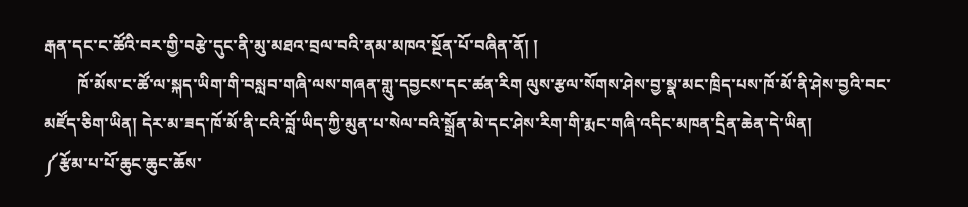རྒན་དང་ང་ཚོའི་བར་གྱི་བརྩེ་དུང་ནི་མུ་མཐའ་བྲལ་བའི་ནམ་མཁའ་སྔོན་པོ་བཞིན་ནོ། །
        ཁོ་མོས་ང་ཚོ་ལ་སྐད་ཡིག་གི་བསླབ་གཞི་ལས་གཞན་གླུ་དབྱངས་དང་ཚན་རིག ལུས་རྩལ་སོགས་ཤེས་བྱ་སྣ་མང་ཁྲིད་པས་ཁོ་མོ་ནི་ཤེས་བྱའི་བང་མཛོད་ཅིག་ཡིན། དེར་མ་ཟད་ཁོ་མོ་ནི་ངའི་བློ་ཡིད་ཀྱི་མུན་པ་སེལ་བའི་སྒྲོན་མེ་དང་ཤེས་རིག་གི་རྨང་གཞི་འདིང་མཁན་དྲིན་ཆེན་དེ་ཡིན།
༼རྩོམ་པ་པོ་ཆུང་ཆུང་ཆོས་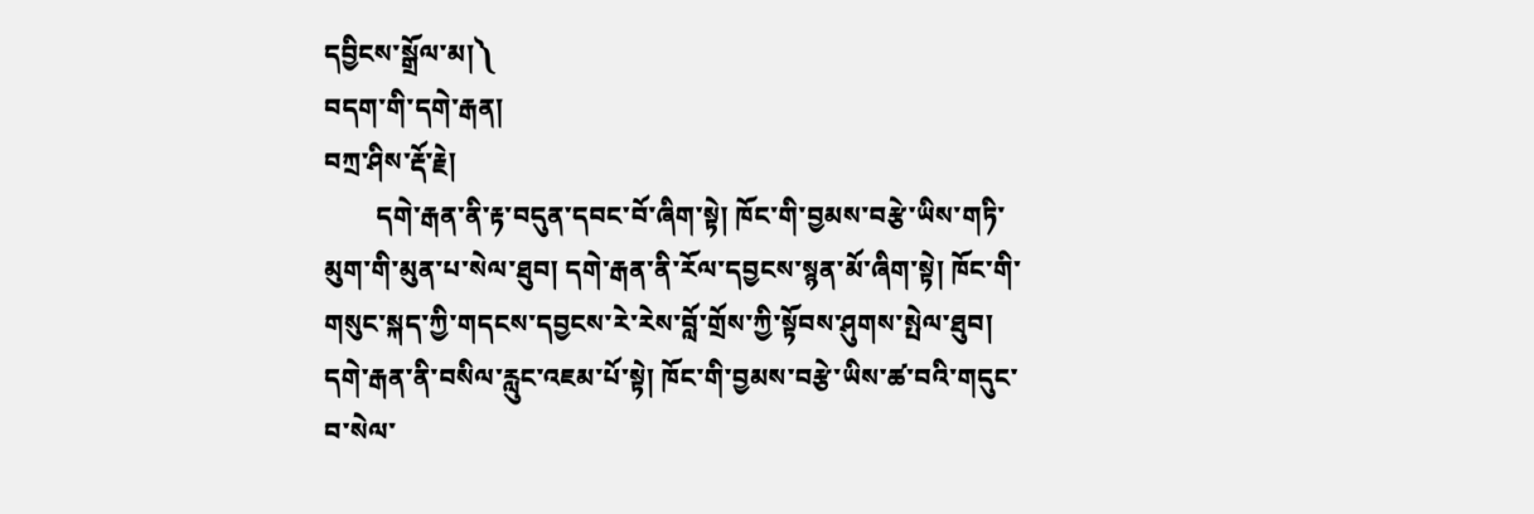དབྱིངས་སྒྲོལ་མ།༽
བདག་གི་དགེ་རྒན།
བཀྲ་ཤིས་རྡོ་རྗེ།
        དགེ་རྒན་ནི་རྟ་བདུན་དབང་བོ་ཞིག་སྟེ། ཁོང་གི་བྱམས་བརྩེ་ཡིས་གཏི་མུག་གི་མུན་པ་སེལ་ཐུབ། དགེ་རྒན་ནི་རོལ་དབྱངས་སྙན་མོ་ཞིག་སྟེ། ཁོང་གི་གསུང་སྐད་ཀྱི་གདངས་དབྱངས་རེ་རེས་བློ་གྲོས་ཀྱི་སྟོབས་ཤུགས་སྤེལ་ཐུབ། དགེ་རྒན་ནི་བསིལ་རླུང་འཇམ་པོ་སྟེ། ཁོང་གི་བྱམས་བརྩེ་ཡིས་ཚ་བའི་གདུང་བ་སེལ་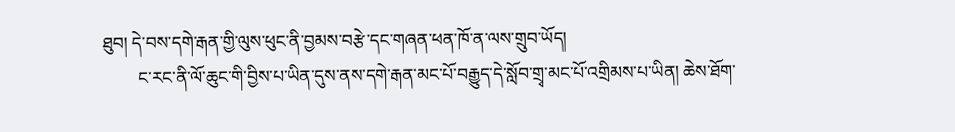ཐུབ། དེ་བས་དགེ་རྒན་གྱི་ལུས་ཕུང་ནི་བྱམས་བརྩེ་དང་གཞན་ཕན་ཁོ་ན་ལས་གྲུབ་ཡོད།
        ང་རང་ནི་ལོ་ཆུང་གི་བྱིས་པ་ཡིན་དུས་ནས་དགེ་རྒན་མང་པོ་བརྒྱུད་དེ་སློབ་གྲྭ་མང་པོ་འགྲིམས་པ་ཡིན། ཆེས་ཐོག་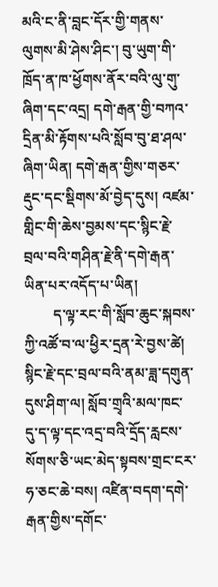མའི་ང་ནི་བླང་དོར་གྱི་གནས་ལུགས་མི་ཤེས་ཤིང་། བུ་ཡུག་གི་ཁྲོད་ན་ཁ་ཕྱོགས་ནོར་བའི་ལུ་གུ་ཞིག་དང་འདྲ། དགེ་རྒན་གྱི་བཀའ་དྲིན་མི་རྟོགས་པའི་སློབ་བུ་ཐ་ཤལ་ཞིག་ཡིན། དགེ་རྒན་གྱིས་གཅར་རྡུང་དང་སྡིགས་མོ་བྱེད་དུས། འཛམ་གླིང་གི་ཆེས་བྱམས་དང་སྙིང་རྗེ་བྲལ་བའི་གཤིན་རྗེ་ནི་དགེ་རྒན་ཡིན་པར་འདོད་པ་ཡིན།
        ད་ལྟ་རང་གི་སློབ་ཆུང་སྐབས་ཀྱི་འཚོ་བ་ལ་ཕྱིར་དྲན་རེ་བྱས་ཚེ། སྙིང་རྗེ་དང་བྲལ་བའི་ནམ་ཟླ་དགུན་དུས་ཤིག་ལ། སློབ་གྲྭའི་མལ་ཁང་དུ་ད་ལྟ་དང་འདྲ་བའི་དྲོད་རླངས་སོགས་ཅི་ཡང་མེད་སྟབས་གྲང་ངར་ཧ་ཅང་ཆེ་བས། འཛིན་བདག་དགེ་རྒན་གྱིས་དགོང་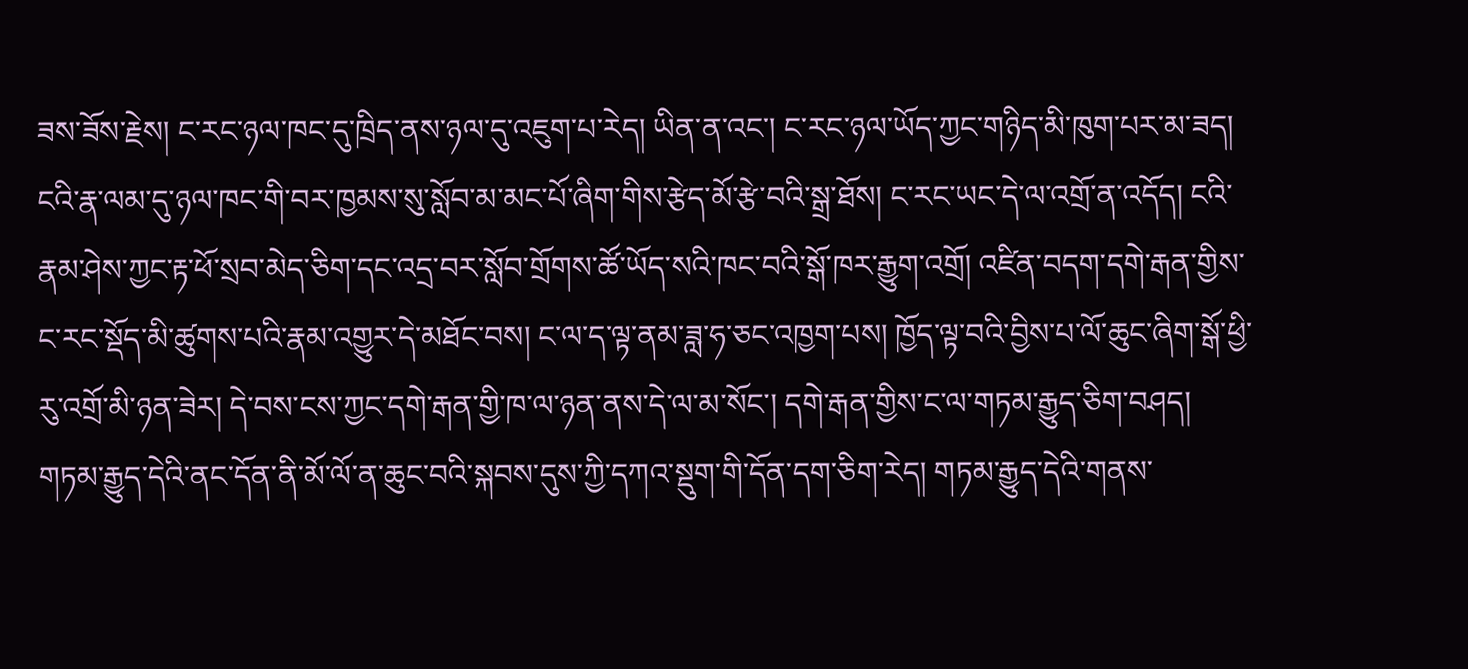ཟས་ཟོས་རྗེས། ང་རང་ཉལ་ཁང་དུ་ཁྲིད་ནས་ཉལ་དུ་འཇུག་པ་རེད། ཡིན་ན་འང་། ང་རང་ཉལ་ཡོད་ཀྱང་གཉིད་མི་ཁུག་པར་མ་ཟད། ངའི་རྣ་ལམ་དུ་ཉལ་ཁང་གི་བར་ཁྱམས་སུ་སློབ་མ་མང་པོ་ཞིག་གིས་རྩེད་མོ་རྩེ་བའི་སྒྲ་ཐོས། ང་རང་ཡང་དེ་ལ་འགྲོ་ན་འདོད། ངའི་རྣམ་ཤེས་ཀྱང་རྟ་ཕོ་སྲབ་མེད་ཅིག་དང་འདྲ་བར་སློབ་གྲོགས་ཚོ་ཡོད་སའི་ཁང་བའི་སྒོ་ཁར་རྒྱུག་འགྲོ། འཛིན་བདག་དགེ་རྒན་གྱིས་ང་རང་སྡོད་མི་ཚུགས་པའི་རྣམ་འགྱུར་དེ་མཐོང་བས། ང་ལ་ད་ལྟ་ནམ་ཟླ་ཧ་ཅང་འཁྱག་པས། ཁྱོད་ལྟ་བའི་བྱིས་པ་ལོ་ཆུང་ཞིག་སྒོ་ཕྱི་རུ་འགྲོ་མི་ཉན་ཟེར། དེ་བས་ངས་ཀྱང་དགེ་རྒན་གྱི་ཁ་ལ་ཉན་ནས་དེ་ལ་མ་སོང་། དགེ་རྒན་གྱིས་ང་ལ་གཏམ་རྒྱུད་ཅིག་བཤད། གཏམ་རྒྱུད་དེའི་ནང་དོན་ནི་མོ་ལོ་ན་ཆུང་བའི་སྐབས་དུས་ཀྱི་དཀའ་སྡུག་གི་དོན་དག་ཅིག་རེད། གཏམ་རྒྱུད་དེའི་གནས་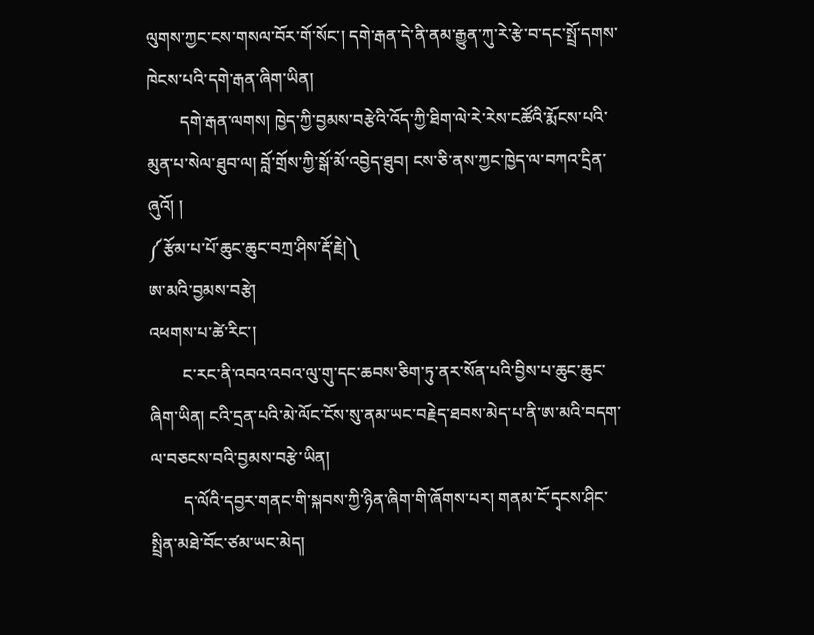ལུགས་ཀྱང་ངས་གསལ་བོར་གོ་སོང་། དགེ་རྒན་དེ་ནི་ནམ་རྒྱུན་ཀུ་རེ་རྩེ་བ་དང་སྤྲོ་དགས་ཁེངས་པའི་དགེ་རྒན་ཞིག་ཡིན།
        དགེ་རྒན་ལགས། ཁྱེད་ཀྱི་བྱམས་བརྩེའི་འོད་ཀྱི་ཐིག་ལེ་རེ་རེས་ངཚོའི་རྨོངས་པའི་མུན་པ་སེལ་ཐུབ་ལ། བློ་གྲོས་ཀྱི་སྒོ་མོ་འབྱེད་ཐུབ། ངས་ཅི་ནས་ཀྱང་ཁྱེད་ལ་བཀའ་དྲིན་ཞུའོ། །
༼རྩོམ་པ་པོ་ཆུང་ཆུང་བཀྲ་ཤིས་རྡོ་རྗེ།༽
ཨ་མའི་བྱམས་བརྩེ།
འཕགས་པ་ཚེ་རིང་།
        ང་རང་ནི་འབའ་འབའ་ལུ་གུ་དང་ཆབས་ཅིག་ཏུ་ནར་སོན་པའི་བྱིས་པ་ཆུང་ཆུང་ཞིག་ཡིན། ངའི་དྲན་པའི་མེ་ལོང་ངོས་སུ་ནམ་ཡང་བརྗེད་ཐབས་མེད་པ་ནི་ཨ་མའི་བདག་ལ་བཅངས་བའི་བྱམས་བརྩེ་ཡིན།
        ད་ལོའི་དབྱར་གནང་གི་སྐབས་ཀྱི་ཉིན་ཞིག་གི་ཞོགས་པར། གནམ་ངོ་དྭངས་ཤིང་སྤྲིན་མཐེ་བོང་ཙམ་ཡང་མེད།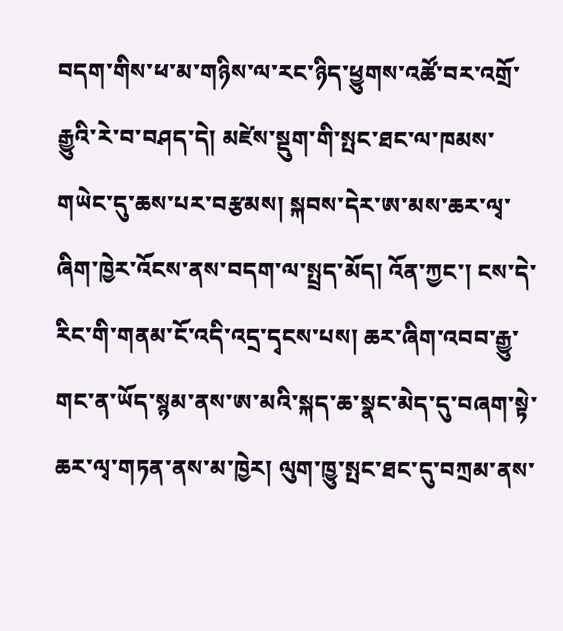བདག་གིས་ཕ་མ་གཉིས་ལ་རང་ཉིད་ཕྱུགས་འཚོ་བར་འགྲོ་རྒྱུའི་རེ་བ་བཤད་དེ། མཛེས་སྡུག་གི་སྤང་ཐང་ལ་ཁམས་གཡེང་དུ་ཆས་པར་བརྩམས། སྐབས་དེར་ཨ་མས་ཆར་ལྭ་ཞིག་ཁྱེར་འོངས་ནས་བདག་ལ་སྤྲད་མོད། འོན་ཀྱང་། ངས་དེ་རིང་གི་གནམ་ངོ་འདི་འདྲ་དྭངས་པས། ཆར་ཞིག་འབབ་རྒྱུ་གང་ན་ཡོད་སྙམ་ནས་ཨ་མའི་སྐད་ཆ་སྣང་མེད་དུ་བཞག་སྟེ་ཆར་ལྭ་གཏན་ནས་མ་ཁྱེར། ལུག་ཁྱུ་སྤང་ཐང་དུ་བཀྲམ་ནས་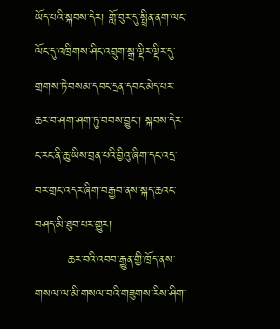ཡོད་པའི་སྐབས་དེར། གློ་བུར་དུ་སྤྲིན་ནག་ལང་ལོང་དུ་འཁྲིགས་ཤིང་འབྲུག་སྒྲ་ལྡིར་ལྡིར་དུ་གྲགས་ཏེ་བསམ་དབང་དྲན་དབང་མེད་པར་ཆར་བ་ཤག་ཤག་ཏུ་བབས་བྱུང་། སྐབས་དེར་ང་རང་ནི་ཆུ་ཡིས་བྲན་པའི་བྱིའུ་ཞིག་དང་འདྲ་བར་གྲང་འདར་ཞིག་བརྒྱབ་ནས་སྐད་ཆའང་བཤད་མི་ཐུབ་པར་གྱུར།
        ཆར་བའི་འབབ་རྒྱུན་གྱི་ཁྲོད་ནས་གསལ་ལ་མི་གསལ་བའི་གཟུགས་རིས་ཤིག་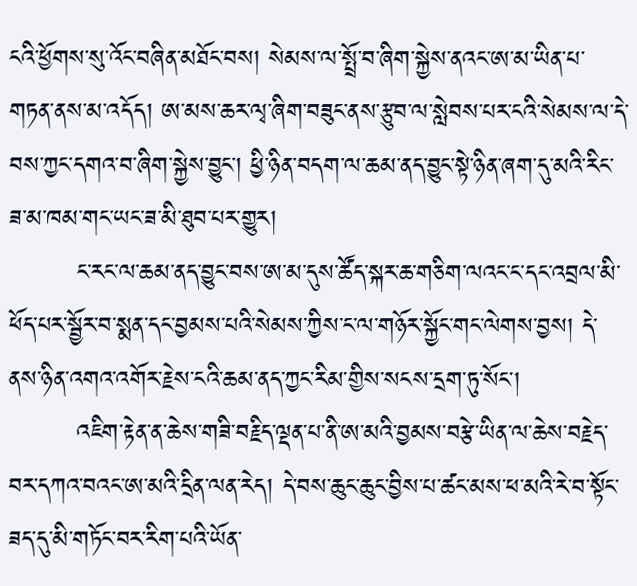ངའི་ཕྱོགས་སུ་འོང་བཞིན་མཐོང་བས། སེམས་ལ་སྤྲོ་བ་ཞིག་སྐྱེས་ནའང་ཨ་མ་ཡིན་པ་གཏན་ནས་མ་འདོད། ཨ་མས་ཆར་ལྭ་ཞིག་བཟུང་ནས་རྩུབ་ལ་སླེབས་པར་ངའི་སེམས་ལ་དེ་བས་ཀྱང་དགའ་བ་ཞིག་སྐྱེས་བྱུང་། ཕྱི་ཉིན་བདག་ལ་ཆམ་ནད་བྱུང་སྟེ་ཉིན་ཞག་དུ་མའི་རིང་ཟ་མ་ཁམ་གང་ཡང་ཟ་མི་ཐུབ་པར་གྱུར།
        ང་རང་ལ་ཆམ་ནད་བྱུང་བས་ཨ་མ་དུས་ཚོད་སྐར་ཆ་གཅིག་ལའང་ང་དང་འབྲལ་མི་ཕོད་པར་སྦྱོར་བ་སྨན་དང་བྱམས་པའི་སེམས་ཀྱིས་ང་ལ་གཉོར་སྐྱོང་གང་ལེགས་བྱས། དེ་ནས་ཉིན་འགའ་འགོར་རྗེས་ངའི་ཆམ་ནད་ཀྱང་རིམ་གྱིས་སངས་དྲག་ཏུ་སོང་།
        འཇིག་རྟེན་ན་ཆེས་གཟི་བརྗིད་ལྡན་པ་ནི་ཨ་མའི་བྱམས་བརྩེ་ཡིན་ལ་ཆེས་བརྗེད་བར་དཀའ་བའང་ཨ་མའི་དྲིན་ལན་རེད། དེ་བས་ཆུང་ཆུང་བྱིས་པ་ཚང་མས་ཕ་མའི་རེ་བ་སྟོང་ཟད་དུ་མི་གཏོང་བར་རིག་པའི་ཡོན་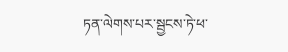ཏན་ལེགས་པར་སྦྱངས་ཏེ་ཕ་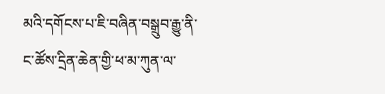མའི་དགོངས་པ་ཇི་བཞིན་བསྒྲུབ་རྒྱུ་ནི་ང་ཚོས་དྲིན་ཆེན་གྱི་ཕ་མ་ཀུན་ལ་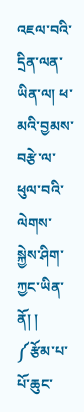འཇལ་བའི་དྲིན་ལན་ཡིན་ལ། ཕ་མའི་བྱམས་བརྩེ་ལ་ཕུལ་བའི་ལེགས་སྐྱེས་ཤིག་ཀྱང་ཡིན་ནོ། །
༼རྩོམ་པ་པོ་ཆུང་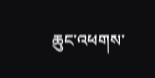ཆུང་འཕགས་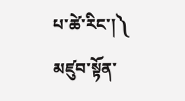པ་ཚེ་རིང་།༽
མཛུབ་སྟོན་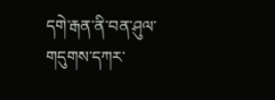དགེ་རྒན་ནི་བན་ཤུལ་གདུགས་དཀར་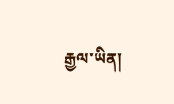རྒྱལ་ཡིན།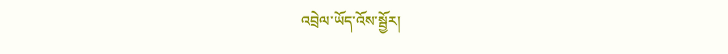འབྲེལ་ཡོད་འོས་སྦྱོར།